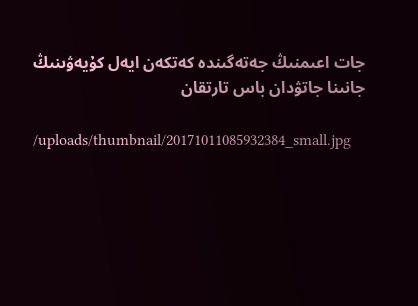جات اعىمنىڭ جەتەگىندە كەتكەن ايەل كۇيەۋىنىڭ جانىنا جاتۋدان باس تارتقان

/uploads/thumbnail/20171011085932384_small.jpg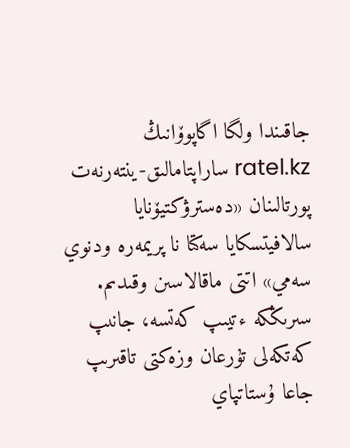جاقىندا ولگا اگاپوۆانىڭ ratel.kz ساراپتامالىق-ينتەرنەت پورتالىنان «دەسترۋكتيۆنايا سالافيتسكايا سەكتا نا پريمەرە ودنوي سەمي» اتتى ماقالاسىن وقىدىم. سىرىڭكە ءتيىپ كەتسە، جانىپ كەتكەلى تۇرعان وزەكتى تاقىرىپ جاعا ۇستاتپاي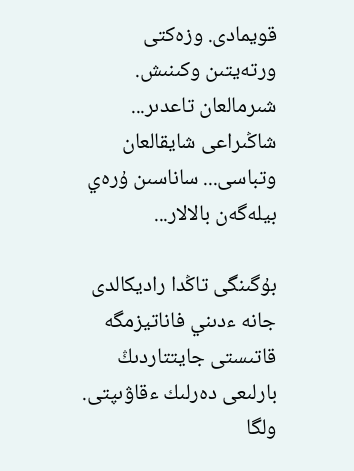قويمادى. وزەكتى ورتەيتىن وكىنىش. شىرمالعان تاعدىر... شاڭىراعى شايقالعان وتباسى... ساناسىن ۇرەي بيلەگەن بالالار...

بۇگىنگى تاڭدا راديكالدى جانە ءدىني فاناتيزمگە قاتىستى جايتتاردىڭ بارلىعى دەرلىك ءقاۋىپتى. ولگا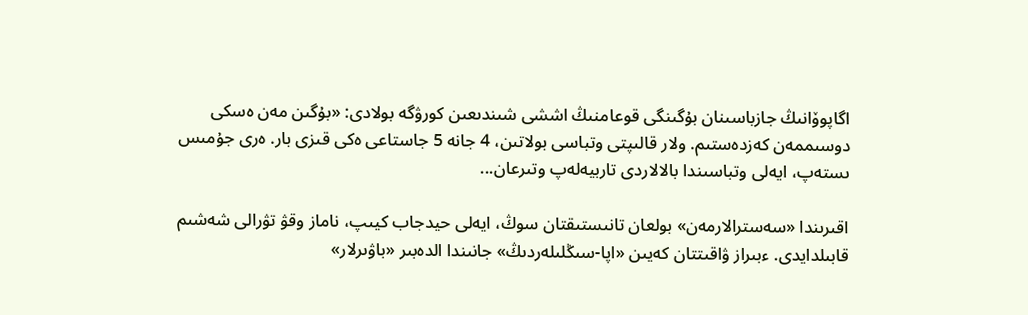اگاپوۆانىڭ جازباسىنان بۇگىنگى قوعامنىڭ اششى شىندىعىن كورۋگە بولادى: «بۇگىن مەن ەسكى دوسىممەن كەزدەستىم. ولار قالىپتى وتباسى بولاتىن، 4 جانە 5 جاستاعى ەكى قىزى بار. ەرى جۇمىس ىستەپ، ايەلى وتباسىندا بالالاردى تاربيەلەپ وتىرعان...

اقىرىندا «سەسترالارمەن» بولعان تانىستىقتان سوڭ، ايەلى حيدجاب كيىپ، ناماز وقۋ تۋرالى شەشىم قابىلدايدى. ءبىراز ۋاقىتتان كەيىن «اپا-سىڭلىلەردىڭ» جانىندا الدەبىر «باۋىرلار»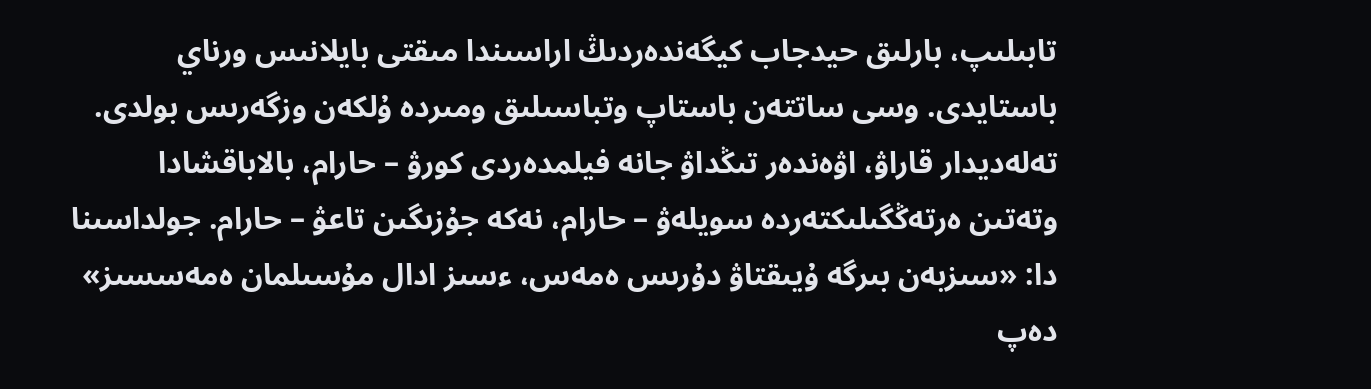تابىلىپ، بارلىق حيدجاب كيگەندەردىڭ اراسىندا مىقتى بايلانىس ورناي باستايدى. وسى ساتتەن باستاپ وتباسىلىق ومىردە ۇلكەن وزگەرىس بولدى. تەلەديدار قاراۋ، اۋەندەر تىڭداۋ جانە فيلمدەردى كورۋ – حارام، بالاباقشادا وتەتىن ەرتەڭگىلىكتەردە سويلەۋ – حارام، نەكە جۇزىگىن تاعۋ – حارام. جولداسىنا دا: «سىزبەن بىرگە ۇيىقتاۋ دۇرىس ەمەس، ءسىز ادال مۇسىلمان ەمەسسىز» دەپ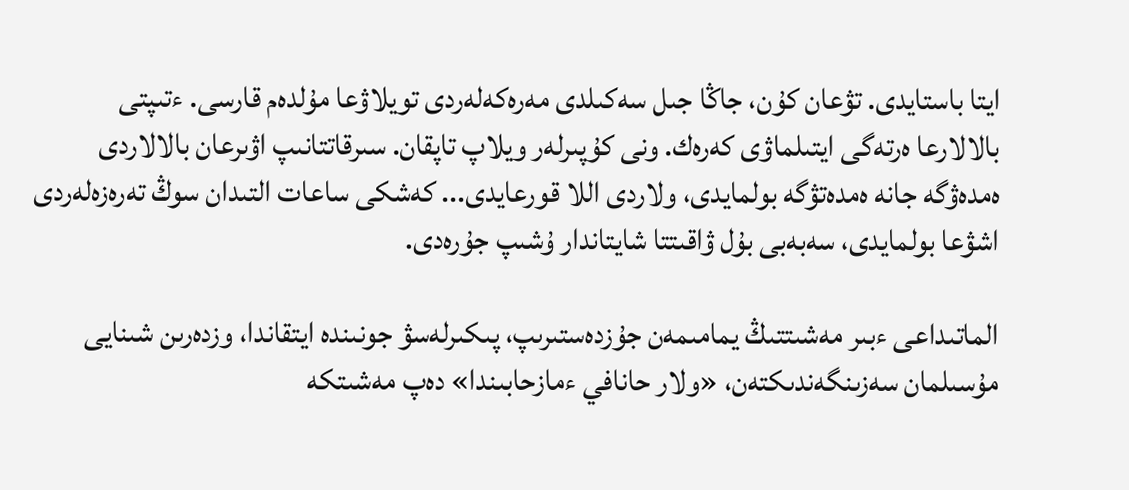ايتا باستايدى. تۋعان كۇن، جاڭا جىل سەكىلدى مەرەكەلەردى تويلاۋعا مۇلدەم قارسى. ءتىپتى بالالارعا ەرتەگى ايتىلماۋى كەرەك. ونى كۇپىرلەر ويلاپ تاپقان. سىرقاتتانىپ اۋىرعان بالالاردى ەمدەۋگە جانە ەمدەتۋگە بولمايدى، ولاردى اللا قورعايدى... كەشكى ساعات التىدان سوڭ تەرەزەلەردى اشۋعا بولمايدى، سەبەبى بۇل ۋاقىتتا شايتاندار ۇشىپ جۇرەدى.

الماتىداعى ءبىر مەشىتتىڭ يمامىمەن جۇزدەستىرىپ، پىكىرلەسۋ جونىندە ايتقاندا، وزدەرىن شىنايى مۇسىلمان سەزىنگەندىكتەن، «ولار حانافي ءمازحابىندا» دەپ مەشىتكە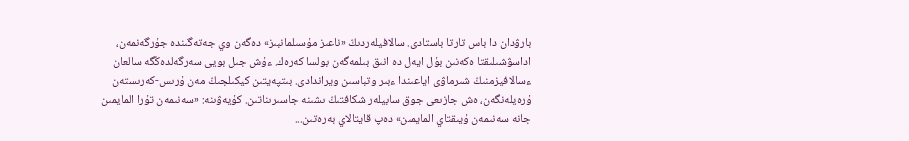بارۋدان دا باس تارتا باستادى. سالافيلەردىڭ «ناعىز مۇسىلمانبىز» دەگەن وي جەتەگىندە جۇرگەنمەن، اداسۋشىلىقتا ەكەنىن بۇل ايەل دە انىق بىلمەگەن بولسا كەرەك. ءۇش جىل بويى سەرگەلدەڭگە سالعان ءسالافيزمنىڭ شىرماۋى اياعىندا ءبىر وتباسىن ويراندادى. بىتپەيتىن كيكىلجىڭ مەن ۇرىس-كەرىستەن ۇرەيلەنگەن، ەش جازىعى جوق سابيلەر شكافتىڭ ىشىنە جاسىرىناتىن. كۇيەۋىنە: «سەنىمەن تۇرا المايمىن جانە سەنىمەن ۇيىقتاي المايمىن» دەپ قايتالاي بەرەتىن...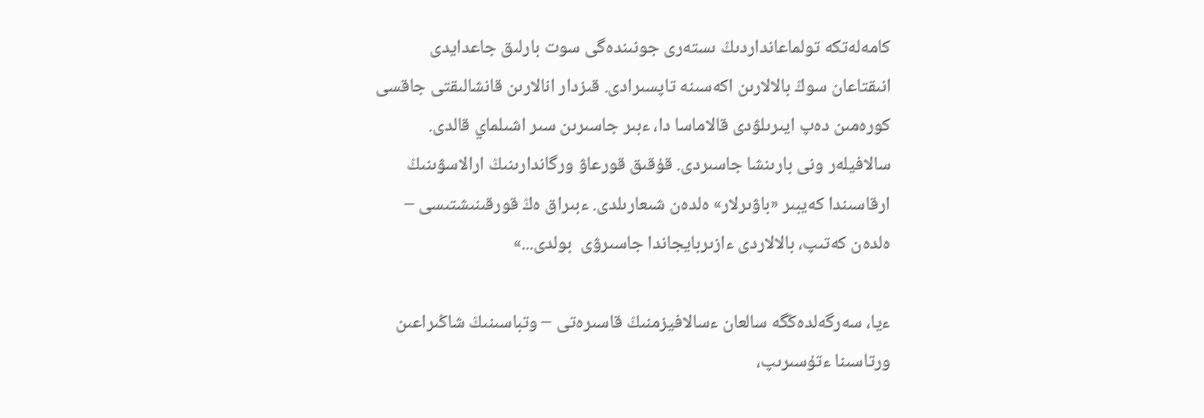كامەلەتكە تولماعانداردىڭ ىستەرى جونىندەگى سوت بارلىق جاعدايدى انىقتاعان سوڭ بالالارىن اكەسىنە تاپسىرادى. قىزدار انالارىن قانشالىقتى جاقسى كورەمىن دەپ ايىرىلۋدى قالاماسا دا، ءبىر جاسىرىن سىر اشىلماي قالدى. سالافيلەر ونى بارىنشا جاسىردى. قۇقىق قورعاۋ ورگاندارىنىڭ ارالاسۋىنىڭ ارقاسىندا كەيبىر «باۋىرلار» ەلدەن شىعارىلدى. ءبىراق ەڭ قورقىنىشتىسى – ەلدەن كەتىپ، بالالاردى ءازىربايجاندا جاسىرۋى  بولدى...»

ءيا، سەرگەلدەڭگە سالعان ءسالافيزمنىڭ قاسىرەتى – وتباسىنىڭ شاڭىراعىن ورتاسىنا ءتۇسىرىپ،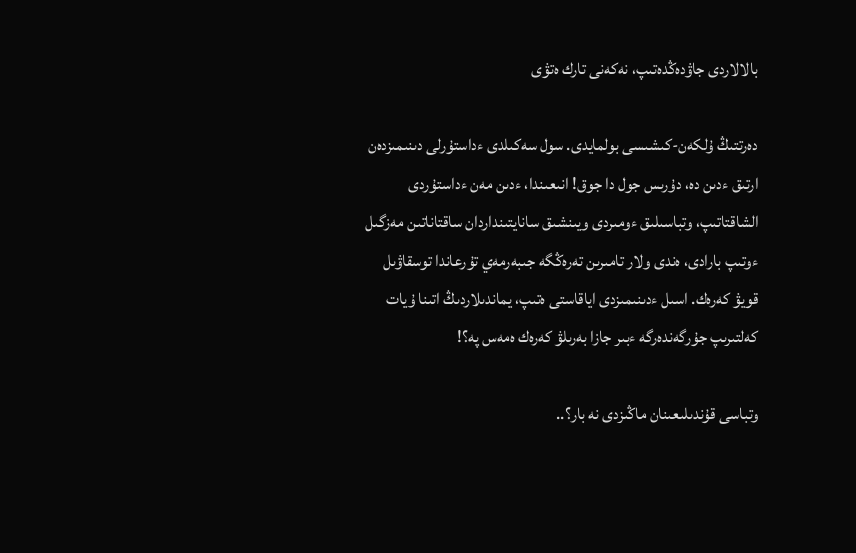بالالاردى جاۋدەڭدەتىپ، نەكەنى تارك ەتۋى

دەرتتىڭ ۇلكەن-كىشىسى بولمايدى. سول سەكىلدى ءداستۇرلى دىنىمىزدەن ارتىق ءدىن دە، دۇرىس جول دا جوق! انىعىندا، ءدىن مەن ءداستۇردى الشاقتاتىپ، وتباسىلىق ءومىردى ويىنشىق سانايتىنداردان ساقتاناتىن مەزگىل ءوتىپ بارادى، ەندى ولار تامىرىن تەرەڭگە جىبەرمەي تۇرعاندا توسقاۋىل قويۋ كەرەك. اسىل ءدىنىمىزدى اياقاستى ەتىپ، يماندىلاردىڭ اتىنا ۇيات كەلتىرىپ جۇرگەندەرگە ءبىر جازا بەرىلۋ كەرەك ەمەس پە؟!

وتباسى قۇندىلىعىنان ماڭىزدى نە بار؟..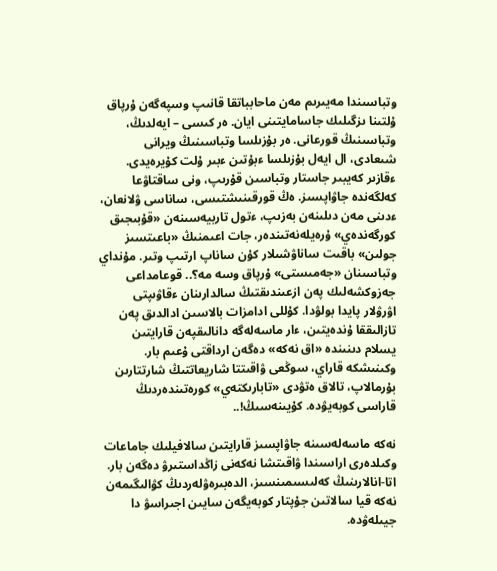وتباسىندا مەيىرىم مەن ماحابباتقا قانىپ وسپەگەن ۇرپاق ۇلتىنا ىزگىلىك جاسامايتىنى ايان. ەر كىسى – ايەلدىڭ، وتباسىنىڭ قورعانى. ەر بۇزىلسا وتباسىنىڭ ويرانى شىعادى، ال ايەل بۇزىلسا ءبۇتىن ءبىر ۇلت كۇيرەيدى. ءقازىر كەيبىر جاستار وتباسىن قۇرىپ، ونى ساقتاۋعا كەلگەندە جاۋاپسىز. ەڭ قورقىنىشتىسى، ساناسى ۋلانعان، ءدىنى مەن دىلىنەن بەزىپ، ءتول تاربيەسىنەن «قۇبىجىق كورگەندەي» ۇرەيلەنەتىندەر، جات اعىمنىڭ «باعىتسىز جولىن» باقىت ساناۋشىلار كۇن ساناپ ارتىپ وتىر. مۇنداي وتباسىنان «جەمىستى» ۇرپاق وسە مە؟.. قوعامداعى جەزوكشەلىك پەن ازعىندىقتىڭ سالدارىنان ءقاۋىپتى اۋرۋلار پايدا بولۋدا. كۇللى ادامزات بالاسىن ادالدىق پەن تازالىققا ۇندەيتىن، ءار ماسەلەگە دانالىقپەن قارايتىن يسلام دىنىندە «اق نەكە» دەگەن ارداقتى ۇعىم بار. وكىنىشكە قاراي، سوڭعى ۋاقىتتا شاريعاتتىڭ شارتتارىن بۇرمالاپ، تالاق ەتۋدى «تابارىكتەي» كورەتىندەردىڭ قاراسى كوبەيۋدە. كۇيىنەسىڭ!..

نەكە ماسەلەسىنە جاۋاپسىز قارايتىن سالافيلىك جاماعات وكىلدەرى اراسىندا ۋاقىتشا نەكەنى زاڭداستىرۋ دەگەن بار. اتا-انالارىنىڭ كەلىسىمىنسىز، الدەبىرەۋلەردىڭ كۋالىگىمەن نەكە قيا سالاتىن جۇپتار كوبەيگەن سايىن اجىراسۋ دا جيىلەۋدە.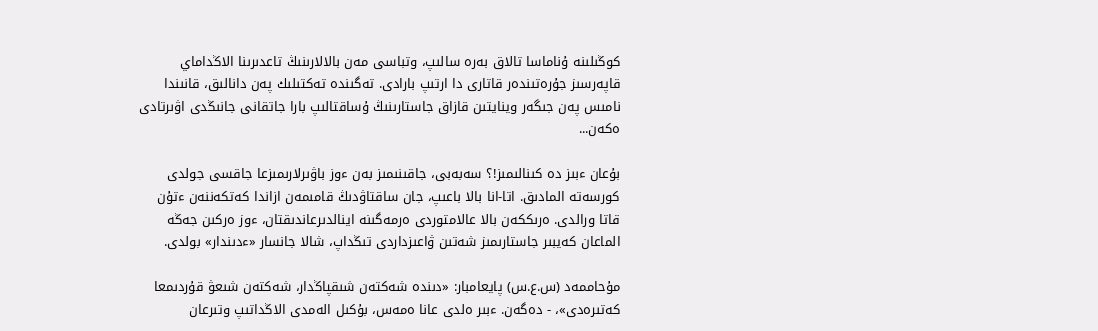كوڭىلىنە ۇناماسا تالاق بەرە سالىپ، وتباسى مەن بالالارىنىڭ تاعدىرىنا الاڭداماي قاپەرسىز جۇرەتىندەر قاتارى دا ارتىپ بارادى. تەگىندە تەكتىلىك پەن دانالىق، قانىندا نامىس پەن جىگەر وينايتىن قازاق جاستارىنىڭ ۇساقتالىپ بارا جاتقانى جانىڭدى اۋىرتادى ەكەن...

بۇعان ءبىز دە كىنالىمىز!؟ سەبەبى، جاقىنىمىز بەن ءوز باۋىرلارىمىزعا جاقسى جولدى كورسەتە المادىق. اتا-انا بالا باعىپ، جان ساقتاۋدىڭ قامىمەن ازاندا كەتكەننەن ءتۇن قاتا ورالدى. ەرىككەن بالا عالامتوردى ەرمەگىنە اينالدىرعاندىقتان، ءوز ەركىن جەڭە الماعان كەيبىر جاستارىمىز شەتىن ۋاعىزداردى تىڭداپ، شالا جانسار «ءدىندار» بولدى.

مۇحاممەد (س.ع.س) پايعامبار: «دىندە شەكتەن شىقپاڭدار، شەكتەن شىعۋ قۇردىمعا كەتىرەدى»، - دەگەن. ءبىر ەلدى عانا ەمەس، بۇكىل الەمدى الاڭداتىپ وتىرعان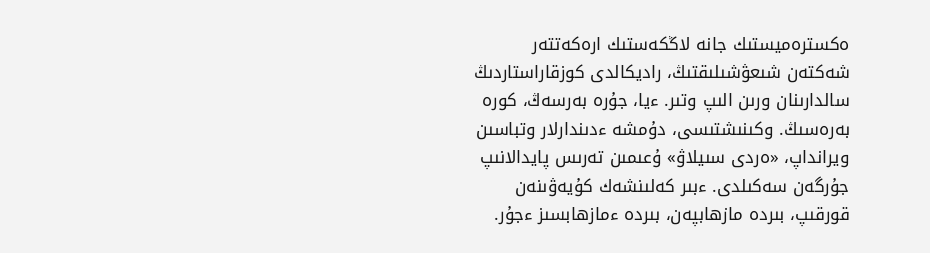ەكسترەميستىك جانە لاڭكەستىك ارەكەتتەر شەكتەن شىعۋشىلىقتىڭ، راديكالدى كوزقاراستاردىڭ سالدارىنان ورىن الىپ وتىر. ءيا، جۇرە بەرسەڭ، كورە بەرەسىڭ. وكىنىشتىسى، دۇمشە ءدىندارلار وتباسىن ويرانداپ، «ەردى سىيلاۋ» ۇعىمىن تەرىس پايدالانىپ جۇرگەن سەكىلدى. ءبىر كەلىنشەك كۇيەۋىنەن قورقىپ، بىردە مازھابپەن، بىردە ءمازھابسىز ءجۇر.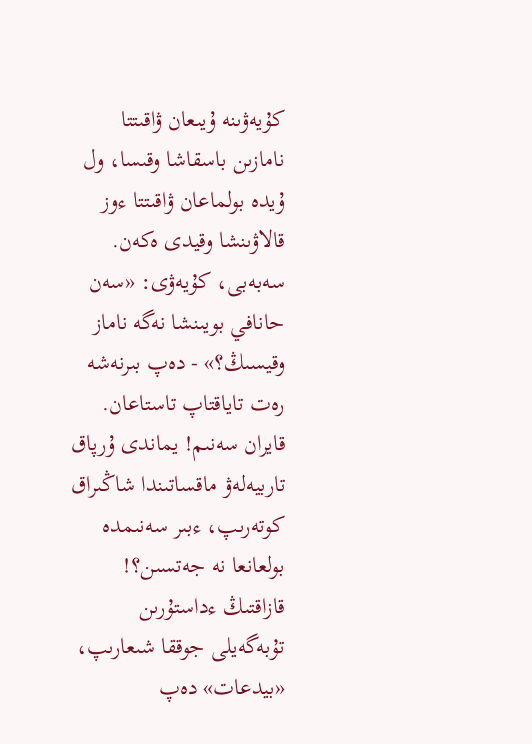كۇيەۋىنە ۇيىعان ۋاقىتتا نامازىن باسقاشا وقىسا، ول ۇيدە بولماعان ۋاقىتتا ءوز قالاۋىنشا وقيدى ەكەن. سەبەبى، كۇيەۋى: «سەن حانافي بويىنشا نەگە ناماز وقيسىڭ؟» - دەپ بىرنەشە رەت تاياقتاپ تاستاعان. قايران سەنىم! يماندى ۇرپاق تاربيەلەۋ ماقساتىندا شاڭىراق كوتەرىپ، ءبىر سەنىمدە بولعانعا نە جەتسىن؟! قازاقتىڭ ءداستۇرىن تۇبەگەيلى جوققا شىعارىپ، «بيدعات» دەپ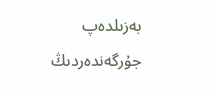بەزىلدەپ جۇرگەندەردىڭ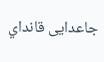جاعدايى قانداي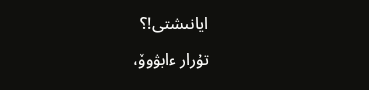ايانىشتى!؟

تۇرار ءابۋوۆ،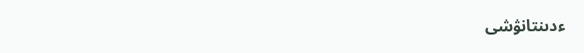ءدىنتانۋشى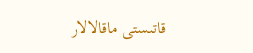قاتىستى ماقالالار